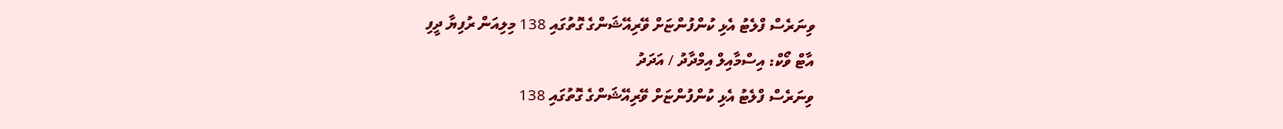ވިނަރެސް ފްލެޓު އެޅި ކުންފުންޏަށް ވޭރިއޭޝަންގެ ގޮތުގައި 138 މިލިއަން ރުފިޔާ ދީފި
އާޓް ވޯކް: އިސްމާއިލް އިމްދާދު / އަދަދު
ވިނަރެސް ފްލެޓު އެޅި ކުންފުންޏަށް ވޭރިއޭޝަންގެ ގޮތުގައި 138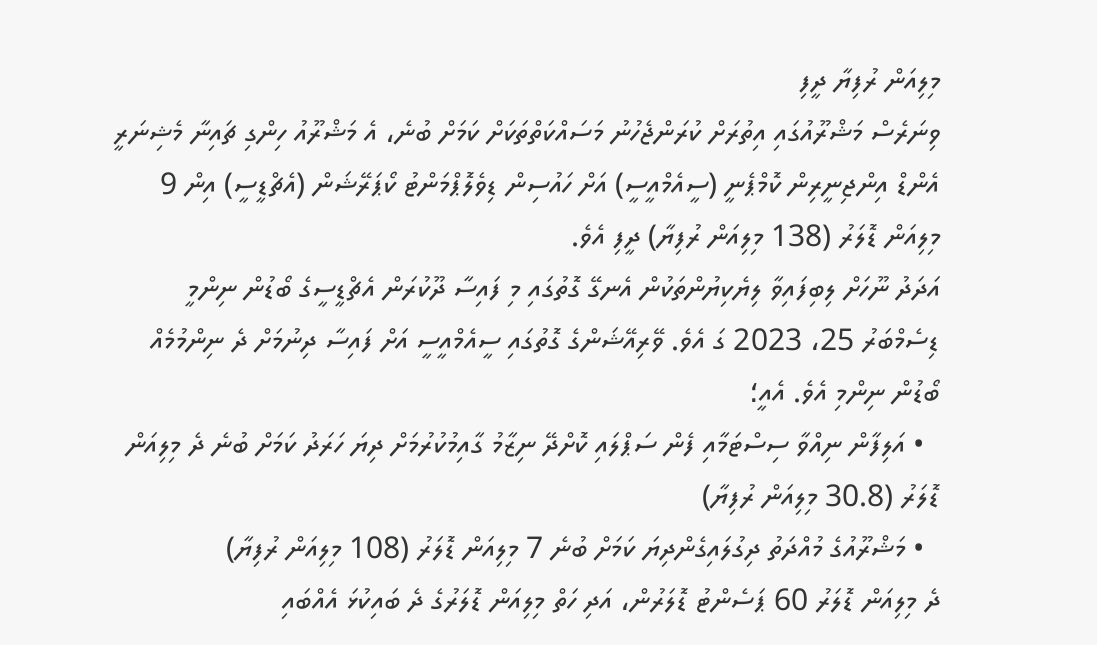މިލިއަން ރުފިޔާ ދީފި
ވިނަރެސް މަޝްރޫއުގައި އިތުރަށް ކުރަންޖެހުނު މަސައްކަތްތަކަށް ކަމަށް ބުނެ، އެ މަޝްރޫއު ހިންގި ޗައިނާ މެޝިނަރީ އެންޑް އިންޖިނީރިން ކޮމްޕެނީ (ސީއެމްއީސީ) އަށް ހައުސިން ޑިވެލޮޕްމަންޓު ކޯޕަރޭޝަން (އެޗްޑީސީ) އިން 9 މިލިއަން ޑޮލަރު (138 މިލިއަން ރުފިޔާ) ދީފި އެވެ.
އަދަދު ނޫހަށް ލިބިފައިވާ ލިޔެކިޔުންތަކުން އެނގޭ ގޮތުގައި މި ފައިސާ ދޫކުރަން އެޗްޑީސީގެ ބޯޑުން ނިންމީ ޑިސެމްބަރު 25، 2023 ގަ އެވެ. ވޭރިއޭޝަންގެ ގޮތުގައި ސީއެމްއީސީ އަށް ފައިސާ ދިނުމަށް ދެ ނިންމުމެއް ބޯޑުން ނިންމި އެވެ. އެއީ؛
  • އަލިފާން ނިއްވާ ސިސްޓަމާއި ފެން ސަޕްލައި ކޮށްދޭ ނިޒާމު ގާއިމުކުރުމަށް ދިޔަ ހަރަދު ކަމަށް ބުނެ ދެ މިލިއަން ޑޮލަރު (30.8 މިލިއަން ރުފިޔާ)
  • މަޝްރޫއުގެ މުއްދަތު ދިގުލައިގެންދިޔަ ކަމަށް ބުނެ 7 މިލިއަން ޑޮލަރު (108 މިލިއަން ރުފިޔާ)
ދެ މިލިއަން ޑޮލަރު 60 ޕަސެންޓު ޑޮލަރުން، އަދި ހަތް މިލިއަން ޑޮލަރުގެ ދެ ބައިކުޅަ އެއްބައި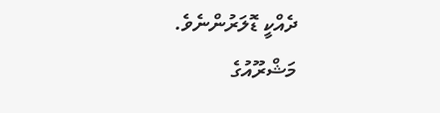ދެއްކީ ޑޮލަރުންނެވެ.
މަޝްރޫއުގެ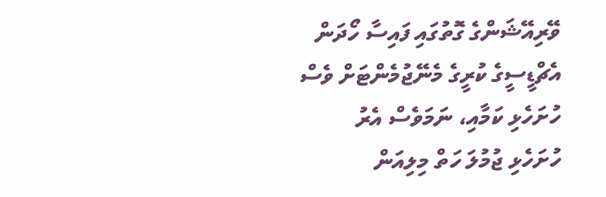ވޭރިއޭޝަންގެ ގޮތުގައި ފައިސާ ހޯދަން އެޗްޑީސީގެ ކުރީގެ މެނޭޖުމެންޓަށް ވެސް ހުށަހެޅި ކަމާއި، ނަމަވެސް އެރު ހުށަހެޅި ޖުމުލަ ހަތް މިލިއަން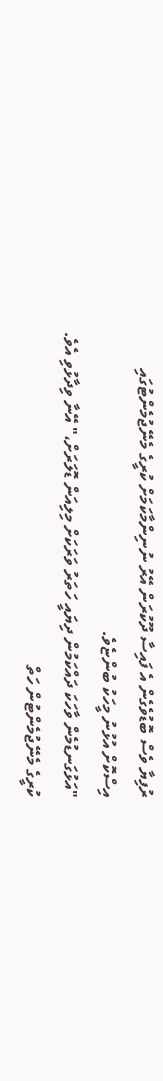ރުފިޔާ ވެސް ބޮޑުވެގެން އެ ފައިސާ ދޫކުރަން އޭރު ނުނިންމާކަމަށް ކުރީގެ މެނޭޖުމެންޓުގައި އިސްކޮށް އުޅުނު މީހަކު ބުންޏެވެ.
"އަޅުގަނޑުމެން ވާހަކަ ދައްކަމުން ދިޔައީ ހަތަރު ވަރަކަށް މިލިއަން ޑޮލަރަށް،" އޭނާ ވިދާޅުވި އެވެ.
ކުރީގެ މެނޭޖުމެންޓުން ހަތް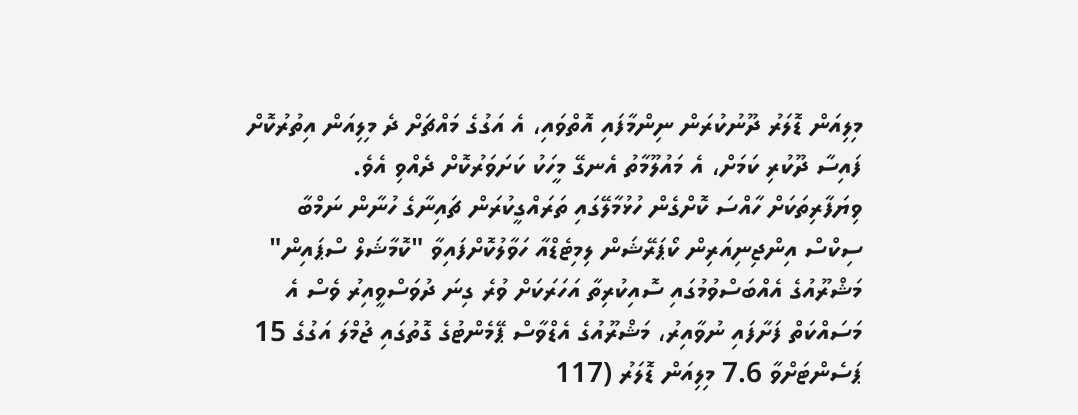މިލިއަން ޑޮލަރު ދޫނުކުރަން ނިންމާފައި އޮތްވައި، އެ އަގުގެ މައްޗަށް ދެ މިލިއަން އިތުރުކޮށް ފައިސާ ދޫކުރި ކަމަށް، އެ މައުލޫމާތު އެނގޭ މީހަކު ކަށަވަރުކޮށް ދެއްވި އެވެ.
ވިޔަފާރިތަކަށް ހާއްސަ ކޮށްގެން ހުޅުމާލޭގައި ތަރައްގީކުރަން ޗައިނާގެ ހުނާން ނަމްބާ ސިކްސް އިންޖިނިއަރިން ކޯޕަރޭޝަން ލިމިޓެޑްއާ ހަވާލުކޮށްފައިވާ "ކޮމާޝަލް ސްޕައިން" މަޝްރޫއުގެ އެއްބަސްވުމުގައި ސޮއިކުރިތާ އަހަރަކަށް ވުރެ ގިނަ ދުވަސްވީއިރު ވެސް އެ މަސައްކަތް ފަށާފައި ނުވާއިރު، މަޝްރޫއުގެ އެޑްވާސް ޕޭމެންޓުގެ ގޮތުގައި ޖުމްލަ އަގުގެ 15 ޕަސެންޓަށްވާ 7.6 މިލިއަން ޑޮލަރު (117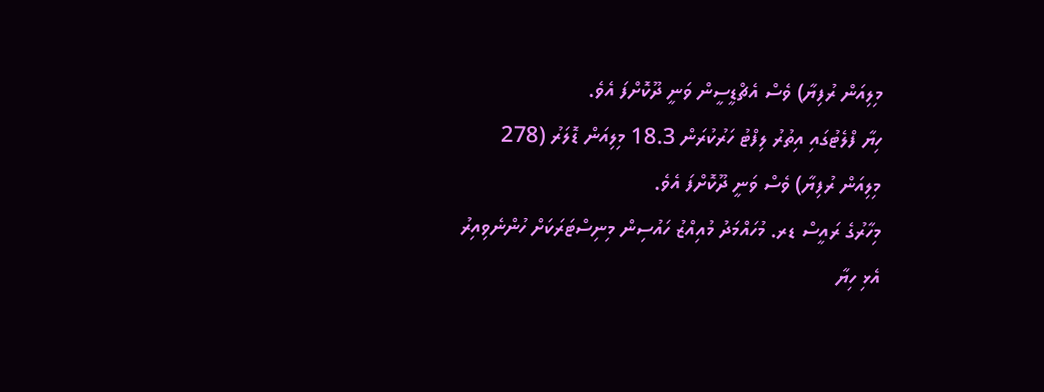މިލިއަން ރުފިޔާ) ވެސް އެޗްޑީސީން ވަނީ ދޫކޮށްފަ އެވެ.
ހިޔާ ފްލެޓުގައި އިތުރު ލިފްޓު ހަރުކުރަން 18.3 މިލިއަން ޑޮލަރު (278 މިލިއަން ރުފިޔާ) ވެސް ވަނީ ދޫކޮށްފަ އެވެ.
މިހާރުގެ ރައީސް ޑރ. މުހައްމަދު މުއިއްޒު ހައުސިން މިނިސްޓަރަކަށް ހުންނެވިއިރު އެޅި ހިޔާ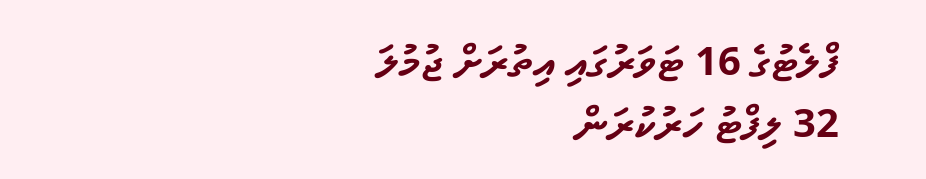ފްލެޓުގެ 16 ޓަވަރުގައި އިތުރަށް ޖުމުލަ 32 ލިފްޓު ހަރުކުރަން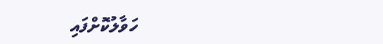ހަވާލުކޮށްފައި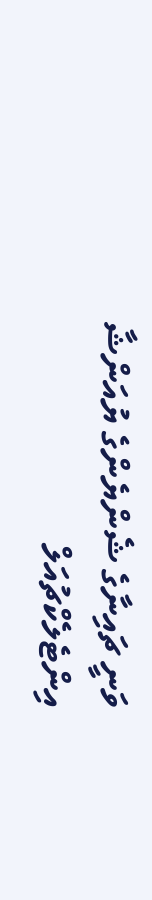ވަނީ ޗައިނާގެ ޝެންޔެންގެ ޔުއަންޝާ އިންޓެލެކްޗުއަލް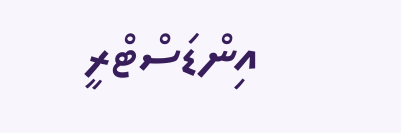އިންޑަސްޓްރީ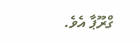ގްރޫޕާ އެވެ.